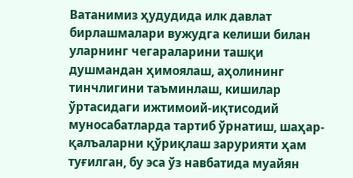Ватанимиз ҳудудида илк давлат бирлашмалари вужудга келиши билан уларнинг чегараларини ташқи душмандан ҳимоялаш, аҳолининг тинчлигини таъминлаш, кишилар ўртасидаги ижтимоий-иқтисодий муносабатларда тартиб ўрнатиш, шаҳар-қалъаларни қўриқлаш зарурияти ҳам туғилган, бу эса ўз навбатида муайян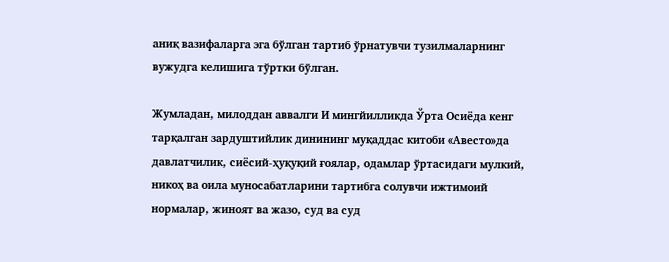аниқ вазифаларга эга бўлган тартиб ўрнатувчи тузилмаларнинг вужудга келишига тўртки бўлган.

Жумладан, милоддан аввалги И мингйилликда Ўрта Осиёда кенг тарқалган зардуштийлик динининг муқаддас китоби «Авесто»да давлатчилик, сиёсий-ҳуқуқий ғоялар, одамлар ўртасидаги мулкий, никоҳ ва оила муносабатларини тартибга солувчи ижтимоий нормалар, жиноят ва жазо, суд ва суд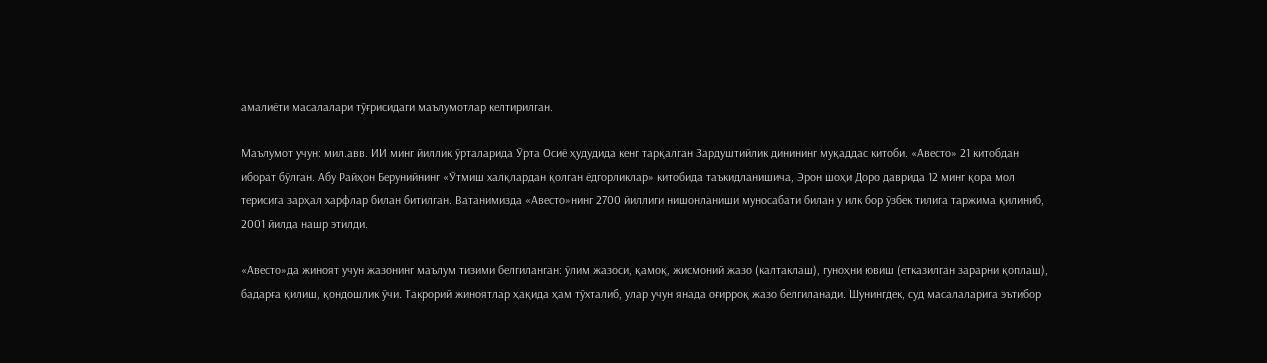амалиёти масалалари тўғрисидаги маълумотлар келтирилган.

Маълумот учун: мил.авв. ИИ минг йиллик ўрталарида Ўрта Осиё ҳудудида кенг тарқалган Зардуштийлик динининг муқаддас китоби. «Авесто» 21 китобдан иборат бўлган. Абу Райҳон Берунийнинг «Ўтмиш халқлардан қолган ёдгорликлар» китобида таъкидланишича, Эрон шоҳи Доро даврида 12 минг қора мол терисига зарҳал харфлар билан битилган. Ватанимизда «Авесто»нинг 2700 йиллиги нишонланиши муносабати билан у илк бор ўзбек тилига таржима қилиниб, 2001 йилда нашр этилди.

«Авесто»да жиноят учун жазонинг маълум тизими белгиланган: ўлим жазоси, қамоқ, жисмоний жазо (калтаклаш), гуноҳни ювиш (етказилган зарарни қоплаш), бадарға қилиш, қондошлик ўчи. Такрорий жиноятлар ҳақида ҳам тўхталиб, улар учун янада оғирроқ жазо белгиланади. Шунингдек, суд масалаларига эътибор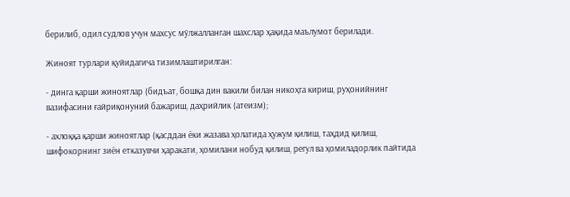берилиб, одил судлов учун махсус мўлжалланган шахслар ҳақида маълумот берилади.

Жиноят турлари қуйидагича тизимлаштирилган:

- динга қарши жиноятлар (бидъат, бошқа дин вакили билан никоҳга кириш, руҳонийнинг вазифасини ғайриқонуний бажариш, даҳрийлик (атеизм);

- ахлоққа қарши жиноятлар (қасддан ёки жазава ҳолатида ҳужум қилиш, таҳдид қилиш, шифокорнинг зиён етказувчи ҳаракати, ҳомилани нобуд қилиш, регул ва ҳомиладорлик пайтида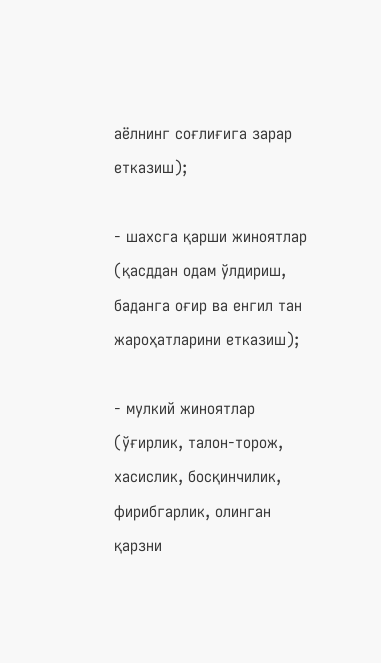аёлнинг соғлиғига зарар етказиш);

- шахсга қарши жиноятлар (қасддан одам ўлдириш, баданга оғир ва енгил тан жароҳатларини етказиш);

- мулкий жиноятлар (ўғирлик, талон-торож, хасислик, босқинчилик, фирибгарлик, олинган қарзни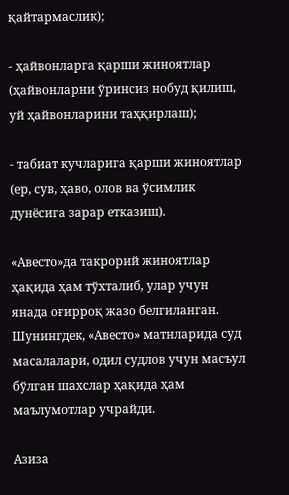қайтармаслик);

- ҳайвонларга қарши жиноятлар (ҳайвонларни ўринсиз нобуд қилиш, уй ҳайвонларини таҳқирлаш);

- табиат кучларига қарши жиноятлар (ер, сув, ҳаво, олов ва ўсимлик дунёсига зарар етказиш).

«Авесто»да такрорий жиноятлар ҳақида ҳам тўхталиб, улар учун янада оғирроқ жазо белгиланган. Шунингдек, «Авесто» матнларида суд масалалари, одил судлов учун масъул бўлган шахслар ҳақида ҳам маълумотлар учрайди.

Азиза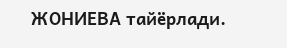ЖОНИЕВА тайёрлади.